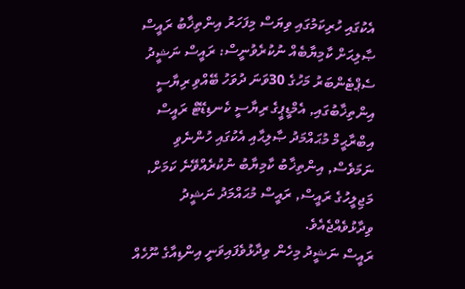އެކުގައި ހުރިކަމުގައި ވިޔަސް މިފަހަރު އިންތިޚާބު ރައީސް ޞާލިޙަށް ކާމިޔާބެއް ނުކުރެވުނީސް: ރައީސް ނަޝީދު
ސެޕްޓެންބަރު މަހުގެ 30ވަނަ ދުވަހު ބޭއްވި ރިޔާސީ އިންތިޚާބުގައި, އެމްޑީޕީގެ ރިޔާސީ ކެނޑިޑޭޓް ރައީސް އިބްރާޙީމް މުޙައްމަދު ޞާލިޙާއި އެކުގައި ހުންނެވި ނަމަވެސް, އިންތިޚާބު ކާމިޔާބު ނުކުރެއްވޭނެ ކަމަށް, މަޖިލީހުގެ ރައީސް, ރައީސް މުޙައްމަދު ނަޝީދު ވިދާޅުވެއްޖެއެވެ.
ރައީސް ނަޝީދު މިހެން ވިދާޅުވެފައިވަނީ އިންޑިއާގެ ނޫހެއް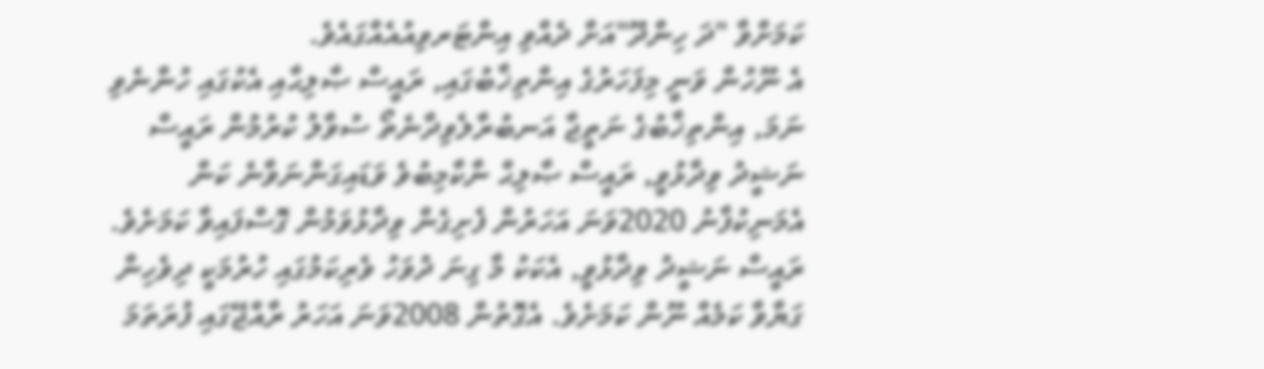ކަމަށްވާ "ދަ ހިންދޫ"އަށް ދެއްވި އިންޓަރވިއުއެއްގައެވެ.
އެ ނޫހުން ވަނީ މިފަހަރުގެ އިންތިޚާބުގައި, ރައީސް ޞާލިޙާއި އެކުގައި ހުންނެވި ނަމަ, އިންތިޚާބުގެ ނަތީޖާ އަނބުރާލެވިދާނެތޯ ސުވާލު ކުރުމުން ރައީސް ނަޝީދު ވިދާޅުވީ, ރައީސް ޞާލިޙް ނާކާމިބުވެ ވަޑައިގަންނަވާނެ ކަން އެމަނިކުފާނު 2020ވަނަ އަހަރުން ފެށިގެން ވިދާޅުވަމުން ގޮސްފައިވާ ކަމަށެވެ.
ރައީސް ނަޝީދު ވިދާޅުވީ, އެކަކު މާ ގިނަ ދުވަހު ވެރިކަމުގައި ހުރުމަކީ ދިވެހިން ގަޔާވާ ކަމެއް ނޫން ކަމަށެވެ. އެގޮތުން 2008ވަނަ އަހަރު ރާއްޖޭގައި ފުރަތަމަ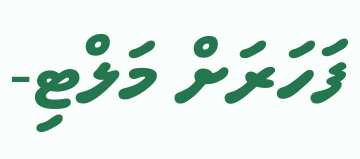ފަހަރަށް މަލްޓި-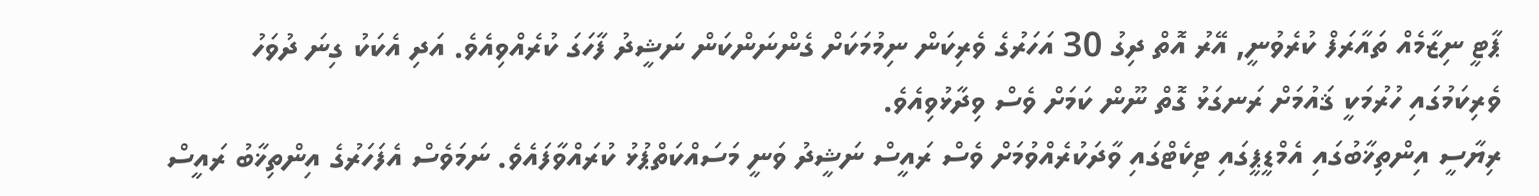ޕާޓީ ނިޒާމެއް ތައާރަފް ކުރެވުނީ, އޭރު އޮތް ދިގު 30 އަހަރުގެ ވެރިކަން ނިމުމަކަށް ގެންނަންކަން ނަޝީދު ފާހަގަ ކުރެއްވިއެވެ. އަދި އެކަކު ގިނަ ދުވަހު ވެރިކަމުގައި ހުރުމަކީ ޤައުމަށް ރަނގަޅު ގޮތް ނޫން ކަމަށް ވެސް ވިދާޅުވިއެވެ.
ރިޔާސީ އިންތިޚާބުގައި އެމްޑީޕީގައި ޓިކެޓްގައި ވާދަކުރެއްވުމަށް ވެސް ރައީސް ނަޝީދު ވަނީ މަސައްކަތްޕުޅު ކުރައްވާފައެވެ. ނަމަވެސް އެފަހަރުގެ އިންތިޚާބު ރައީސް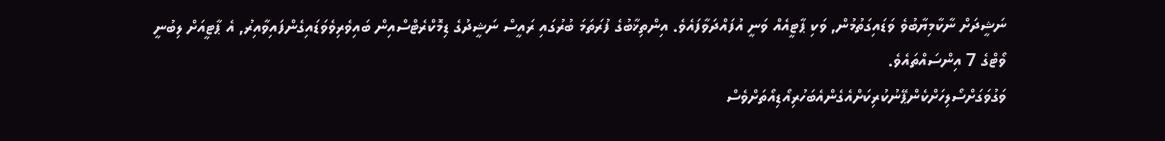ނަޝީދަށް ނާކާމިޔާބުވެ ވަޑައިގަތުމުން, ވަކި ޕާޓީއެއް ވަނީ އުފައްދަވާފައެވެ. އިންތިޚާބުގެ ފުރަތަމަ ބުރުގައި ރައީސް ނަޝީދުގެ ޑިމޮކްރެޓްސްއިން ބައިވެރިވެވަޑައިގެންފައިވާއިރު, އެ ޕާޓީއަށް ލިބުނީ ވޯޓްގެ 7 އިންސައްތައެވެ.
ވަގުވަގަށްސޯލިހަށްކެންޕޭނުކުރިކަށްއެގެންއެބަހުރިއޯޑިއޯތަށްވެސް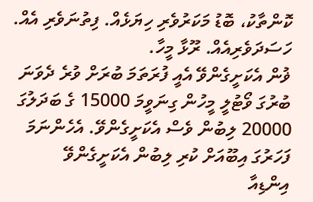ކޮންތާކު، ބޮޑު މަކަރުވެރި ހިޔަޅެއް. ފިތުނަވެރި އެއް. ހަސަދަވެރިއެއް. ރޫޅާ މީހާ.
ޥުން އެކަށީގެންވޭ އެއީ ފުރަތަމަ ބުރަށް ވުރެ ދެވަނަ ބުރުގަ ވޯޓުލީ މީހުން ގިނަވީމަ 15000 ގެ ބަދަލުގަ 20000 ލިބުން ވެސް އެކަށީގެންވޭ. އެހެންނަމަ ފަހަރުގަ އިބޫއަށް ކުރި ލިބުން އެކަށީގެންވޭ
އިންޑިއާ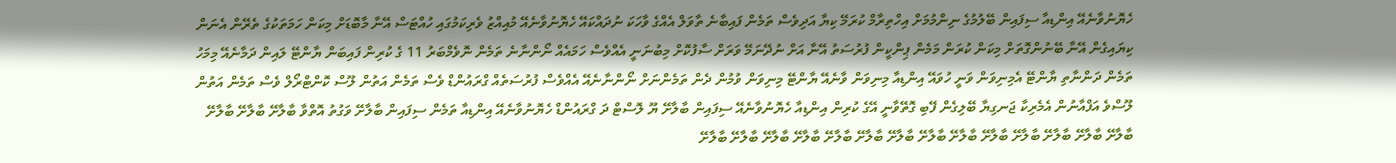ހެޔޮނުވާނެއޭ އިންޑިއާ ސިފައިން ބޭލުމުގެ ނިންމުމަށް އިހްތިރާމް ކުރަމޭ ކިޔާ އަދިވެސް ތަމެން ފައިބާނެ ތާވަލް އެއްގެ ވާހަކަ ނުދައްކައޭ ހެޔޮނުވާނެއޭ މުއިއްޒު ވެރިކަމުގައި ހުއްޓަސް އޭނާ މާބޮޑަށް މިކަން ހަމަތަކުގެ ތެރޭން އެނަން ކިޔައިގެން އޭނާ ބޭނުންގޮތަށް މިކަން ކުރަން މަމެން ޕިންކީން ފުރުސަތު އޭނާ އަށް ނުދޭނަމޭ ވަރަށް ސާފުކޮށް މިބުނަނީ އެއްވެސް ހަމައެއް ނޯންނާނެ ތަމެން ނޮވެމްބަރު 11 ގެ ކުރިން ފައިބަން ޔާންޓޭ ލައިން ދަމާނެއޭ މިމަހު ތަމެން ދަންނާތި ޔާންޓޭ އެމިނިވަން ވަނީ ހުވައޭ އިންޑިއާ މިނިވަން ވާނެއޭ ޔާންޓޭ މިނިވަން ވުމުން ދެން ތަމެންނަށް ނޯންނާނެއޭ އެއްވެސް ފުރުސަތެއް ގްރައުންޑް ވެސް ތަމެން އަތުން ލޫސް ކޮންޓްރޯލް ވެސް ތަމެން އަތުން ލޫސްވެ އަފްއާނުން އެމެރިކާ ޖަނގިޔާ ބޭލިގެން ފޭބި ގޮތޭވާނީ އޭގެ ކުރިން އިންޑިއާ ހެޔޮނުވާނެއޭ ސިފައިން ބާލާށޭ ޔޫ ލޮސްޓް ދަ ގްރައުންޑް ހެޔޮނުވާނެއޭ އިންޑިއާ ތަމެން ސިފައިން ބާލާށޭ ވަގުތު އޮތްވާ ބާލާށޭ ބާލާށޭ ބާލާށޭ ބާލާށޭ ބާލާށޭ ބާލާށޭ ބާލާށޭ ބާލާށޭ ބާލާށޭ ބާލާށޭ ބާލާށޭ ބާލާށޭ ބާލާށޭ ބާލާށޭ ބާލާށޭ ބާލާށޭ ބާލާށޭ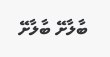ބާލާށޭ ބާލާށޭ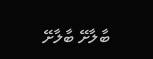ބާލާށޭ ބާލާށޭ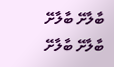ބާލާށޭ ބާލާށޭ ބާލާށޭ ބާލާށޭ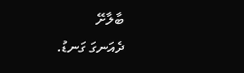ބާލާށޭ
ދެއަނގަ ގަނޑު.